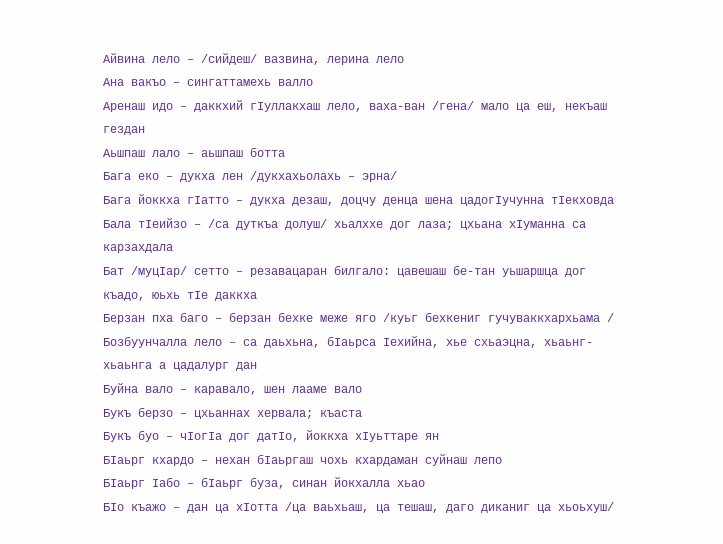Айвина лело – /сийдеш/ вазвина, лерина лело
Ана вакъо – сингаттамехь валло
Аренаш идо – даккхий гIуллакхаш лело, ваха-ван /гена/ мало ца еш, некъаш гездан
Аьшпаш лало – аьшпаш ботта
Бага еко – дукха лен /дукхахьолахь – эрна/
Бага йоккха гIатто – дукха дезаш, доцчу денца шена цадогIучунна тIекховда
Бала тIеийзо – /са дуткъа долуш/ хьалххе дог лаза; цхьана хIуманна са карзахдала
Бат /муцIар/ сетто – резавацаран билгало: цавешаш бе-тан уьшаршца дог къадо, юьхь тIе даккха
Берзан пха баго – берзан бехке меже яго /куьг бехкениг гучуваккхархьама /
Бозбуунчалла лело – са даьхьна, бIаьрса Iехийна, хье схьаэцна, хьаьнг-хьаьнга а цадалург дан
Буйна вало – каравало, шен лааме вало
Букъ берзо – цхьаннах хервала; къаста
Букъ буо – чIогIа дог датIо, йоккха хIуьттаре ян
БIаьрг кхардо – нехан бIаьргаш чохь кхардаман суйнаш лепо
БIаьрг Iабо – бIаьрг буза, синан йокхалла хьао
БIо къажо – дан ца хIотта /ца ваьхьаш, ца тешаш, даго диканиг ца хьоьхуш/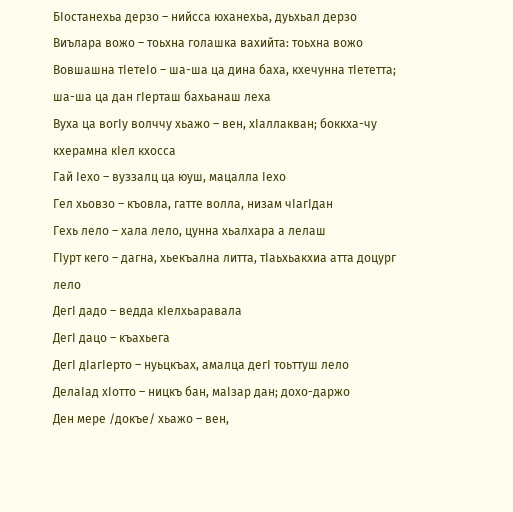БIостанехьа дерзо – нийсса юханехьа, дуьхьал дерзо
Виълара вожо – тоьхна голашка вахийта: тоьхна вожо
Вовшашна тIетеIо – ша-ша ца дина баха, кхечунна тIететта; ша-ша ца дан гIерташ бахьанаш леха
Вуха ца вогIу волччу хьажо – вен, хIаллакван; боккха-чу кхерамна кIел кхосса
Гай Iехо – вуззалц ца юуш, мацалла Iехо
Гел хьовзо – къовла, гатте волла, низам чIагIдан
Гехь лело – хала лело, цунна хьалхара а лелаш
ГIурт кего – дагна, хьекъална литта, тIаьхьакхиа атта доцург лело
ДегI дадо – ведда кIелхьаравала
ДегI дацо – къахьега
ДегI дIагIерто – нуьцкъах, амалца дегI тоьттуш лело
ДелаIад хIотто – ницкъ бан, маIзар дан; дохо-даржо
Ден мере /докъе/ хьажо – вен,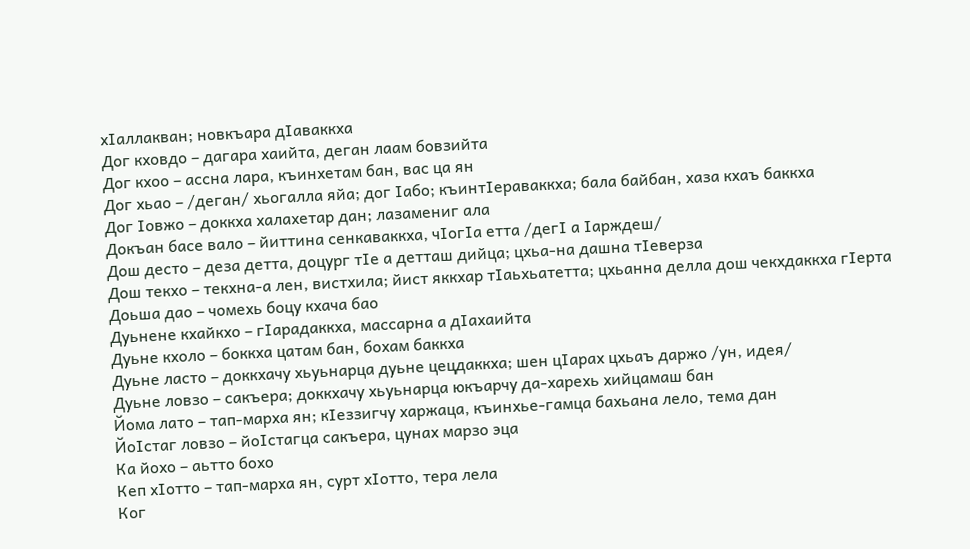хIаллакван; новкъара дIаваккха
Дог кховдо – дагара хаийта, деган лаам бовзийта
Дог кхоо – ассна лара, къинхетам бан, вас ца ян
Дог хьао – /деган/ хьогалла яйа; дог Iабо; къинтIераваккха; бала байбан, хаза кхаъ баккха
Дог Iовжо – доккха халахетар дан; лазамениг ала
Докъан басе вало – йиттина сенкаваккха, чIогIа етта /дегI а Iарждеш/
Дош десто – деза детта, доцург тIе а детташ дийца; цхьа-на дашна тIеверза
Дош текхо – текхна-а лен, вистхила; йист яккхар тIаьхьатетта; цхьанна делла дош чекхдаккха гIерта
Доьша дао – чомехь боцу кхача бао
Дуьнене кхайкхо – гIарадаккха, массарна а дIахаийта
Дуьне кхоло – боккха цатам бан, бохам баккха
Дуьне ласто – доккхачу хьуьнарца дуьне цецдаккха; шен цIарах цхьаъ даржо /ун, идея/
Дуьне ловзо – сакъера; доккхачу хьуьнарца юкъарчу да-харехь хийцамаш бан
Йома лато – тап-марха ян; кIеззигчу харжаца, къинхье-гамца бахьана лело, тема дан
ЙоIстаг ловзо – йоIстагца сакъера, цунах марзо эца
Ка йохо – аьтто бохо
Кеп хIотто – тап-марха ян, сурт хIотто, тера лела
Ког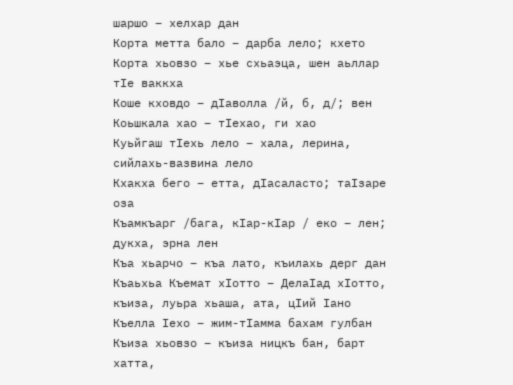шаршо – хелхар дан
Корта метта бало – дарба лело; кхето
Корта хьовзо – хье схьаэца, шен аьллар тIе ваккха
Коше кховдо – дIаволла /й, б, д/; вен
Коьшкала хао – тIехао, ги хао
Куьйгаш тIехь лело – хала, лерина, сийлахь-вазвина лело
Кхакха бего – етта, дIасаласто; таIзаре оза
Къамкъарг /бага, кIар-кIар / еко – лен; дукха, эрна лен
Къа хьарчо – къа лато, къилахь дерг дан
Къаьхьа Къемат хIотто – ДелаIад хIотто, къиза, луьра хьаша, ата, цIий Iано
Къелла Iехо – жим-тIамма бахам гулбан
Къиза хьовзо – къиза ницкъ бан, барт хатта,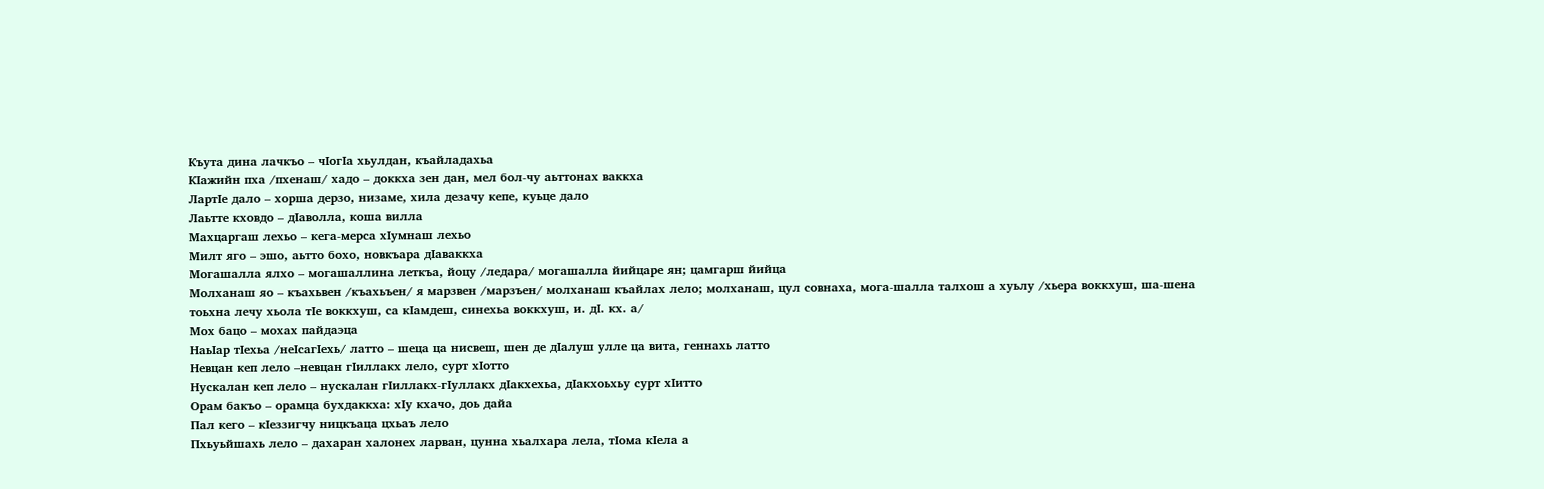Къута дина лачкъо – чIогIа хьулдан, къайладахьа
КIажийн пха /пхенаш/ хадо – доккха зен дан, мел бол-чу аьттонах ваккха
ЛартIе дало – хорша дерзо, низаме, хила дезачу кепе, куьце дало
Лаьтте кховдо – дIаволла, коша вилла
Махцаргаш лехьо – кега-мерса хIумнаш лехьо
Милт яго – эшо, аьтто бохо, новкъара дIаваккха
Могашалла ялхо – могашаллина леткъа, йоцу /ледара/ могашалла йийцаре ян; цамгарш йийца
Молханаш яо – къахьвен /къахьъен/ я марзвен /марзъен/ молханаш къайлах лело; молханаш, цул совнаха, мога-шалла талхош а хуьлу /хьера воккхуш, ша-шена тоьхна лечу хьола тIе воккхуш, са кIамдеш, синехьа воккхуш, и. дI. кх. а/
Мох бацо – мохах пайдаэца
НаьIар тIехьа /неIсагIехь/ латто – шеца ца нисвеш, шен де дIалуш улле ца вита, геннахь латто
Невцан кеп лело –невцан гIиллакх лело, сурт хIотто
Нускалан кеп лело – нускалан гIиллакх-гIуллакх дIакхехьа, дIакхоьхьу сурт хIитто
Орам бакъо – орамца бухдаккха: хIу кхачо, доь дайа
Пал кего – кIеззигчу ницкъаца цхьаъ лело
Пхьуьйшахь лело – дахаран халонех ларван, цунна хьалхара лела, тIома кIела а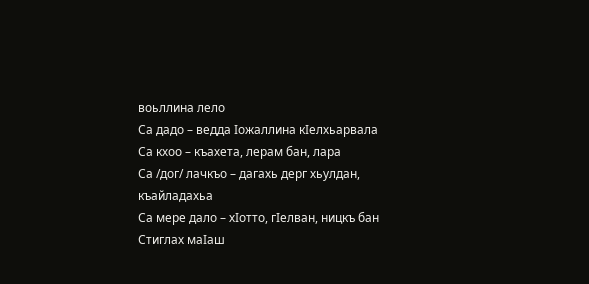воьллина лело
Са дадо – ведда Iожаллина кIелхьарвала
Са кхоо – къахета, лерам бан, лара
Са /дог/ лачкъо – дагахь дерг хьулдан, къайладахьа
Са мере дало – хIотто, гIелван, ницкъ бан
Стиглах маIаш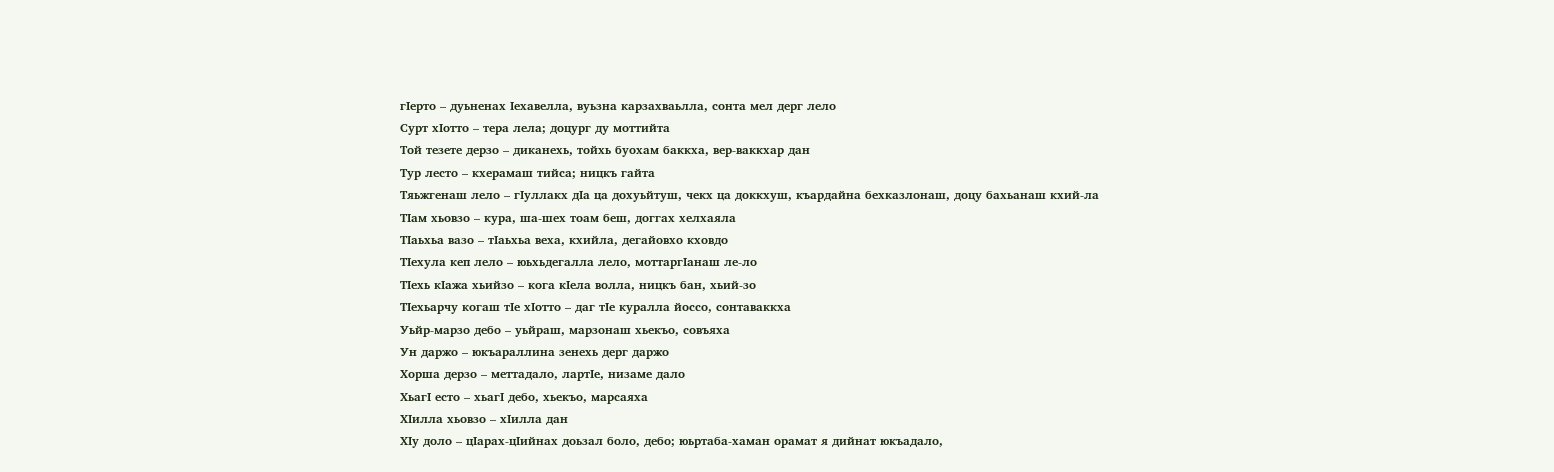гIерто – дуьненах Iехавелла, вуьзна карзахваьлла, сонта мел дерг лело
Сурт хIотто – тера лела; доцург ду моттийта
Той тезете дерзо – диканехь, тойхь буохам баккха, вер-ваккхар дан
Тур лесто – кхерамаш тийса; ницкъ гайта
Тяьжгенаш лело – гIуллакх дIа ца дохуьйтуш, чекх ца доккхуш, къардайна бехказлонаш, доцу бахьанаш кхий-ла
ТIам хьовзо – кура, ша-шех тоам беш, доггах хелхаяла
ТIаьхьа вазо – тIаьхьа веха, кхийла, дегайовхо кховдо
ТIехула кеп лело – юьхьдегалла лело, моттаргIанаш ле-ло
ТIехь кIажа хьийзо – кога кIела волла, ницкъ бан, хьий-зо
ТIехьарчу когаш тIе хIотто – даг тIе куралла йоссо, сонтаваккха
Уьйр-марзо дебо – уьйраш, марзонаш хьекъо, совъяха
Ун даржо – юкъараллина зенехь дерг даржо
Хорша дерзо – меттадало, лартIе, низаме дало
ХьагI есто – хьагI дебо, хьекъо, марсаяха
ХIилла хьовзо – хIилла дан
ХIу доло – цIарах-цIийнах доьзал боло, дебо; юьртаба-хаман орамат я дийнат юкъадало,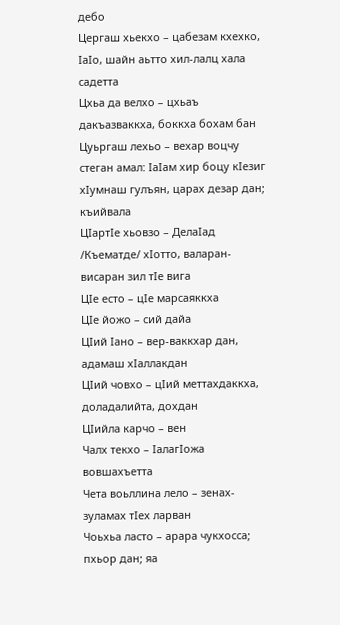дебо
Цергаш хьекхо – цабезам кхехко, IаIо, шайн аьтто хил-лалц хала садетта
Цхьа да велхо – цхьаъ дакъазваккха, боккха бохам бан
Цуьргаш лехьо – вехар воцчу стеган амал: IаIам хир боцу кIезиг хIумнаш гулъян, царах дезар дан; къийвала
ЦIартIе хьовзо – ДелаIад /Къематде/ хIотто, валаран-висаран зил тIе вига
ЦIе есто – цIе марсаяккха
ЦIе йожо – сий дайа
ЦIий Iано – вер-ваккхар дан, адамаш хIаллакдан
ЦIий човхо – цIий меттахдаккха, доладалийта, дохдан
ЦIийла карчо – вен
Чалх текхо – IалагIожа вовшахъетта
Чета воьллина лело – зенах-зуламах тIех ларван
Чоьхьа ласто – арара чукхосса; пхьор дан; яа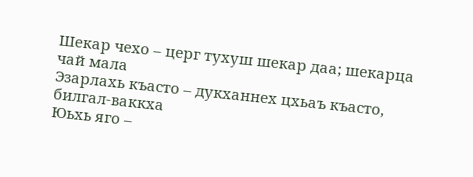Шекар чехо – церг тухуш шекар даа; шекарца чай мала
Эзарлахь къасто – дукханнех цхьаъ къасто, билгал-ваккха
Юьхь яго –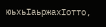юьхьIаьржахIотто,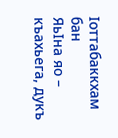Iоттабаккхам бан
ЯьIна яо – къахьега, дукъ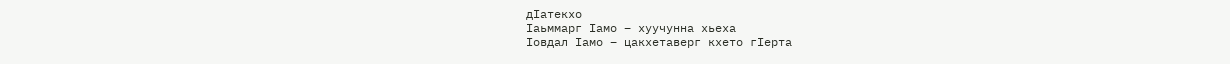дIатекхо
Iаьммарг Iамо – хуучунна хьеха
Iовдал Iамо – цакхетаверг кхето гIерта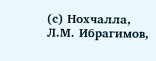(с) Нохчалла, Л.М. Ибрагимов,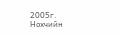2005г.
Нохчийн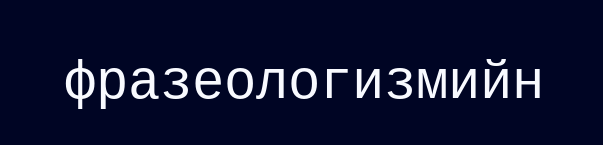фразеологизмийн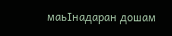маьIнадаран дошам